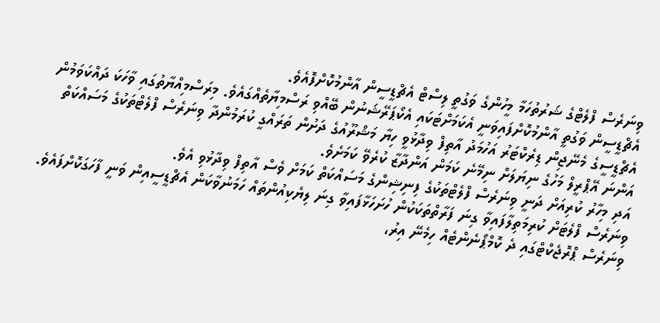ވިނަރެސް ފްލެޓްގެ ޝަރުތުހަމާ މީހުންގެ ވަގުތީ ލިސްޓް އެޗްޑީސީން އާންމުކޮށްފޮއެވެ.
އެޗްޑީސީން ވަގުތީ އާންމުކޮށްފައިވަނީ އެކަމަށްޓަކައި އެކޯޕަރޭޝަނުން ބޭއްވި ރަސްމިޔާތެއްގައެވެ. މިރަސްމިއްޔާތުގައި ވާހަކަ ދައްކަވަމުން އެޗްޑީސީގެ މެނޭޖިން ޑިރެކްޓަރު އަހުމަދު އާތިފް ވިދާޅުވީ ހިޔާ މަޝްރޫއުގެ ދަށުން ތަރައްގީ ކުރަމުންދާ ވިނަރެސް ފްލެޓްތަކުގެ މަސައްކަތް އަންނަ އޭޕްރީލް މަހުގެ ނިޔަލަށް ނިމޭނެ ކަމަން އަންދާޒާ ކުރެވޭ ކަމަށެވެ.
އަދި މިހާރު ކުރިއަށް ދަނީ ވިނަރެސް ފްލެޓްތަކުގެ ފިނިޝިންގެ މަސައްކަތް ކަމަށް ވެސް އާތިފް ވިދާޅުވި އެވެ.
ވިނަރެސް ފްލެޓަށް ކުރިމަތިލާފައިވާ ގިނަ ފަރާތްތަކަކުން ހުށަހަޅާފައިވާ ގިނަ ލިޔެކިއުންތައް ހަމަނުވާކަން އެޗްޑީސީއިން ވަނީ ފާހަގަކޮށްފައެވެ.
ވިނަރެސް ޕްރޮޖެކްޓްގައި ދެ ކޮމްޕޯނެންޓެއް ހިމެނޭ އިރު،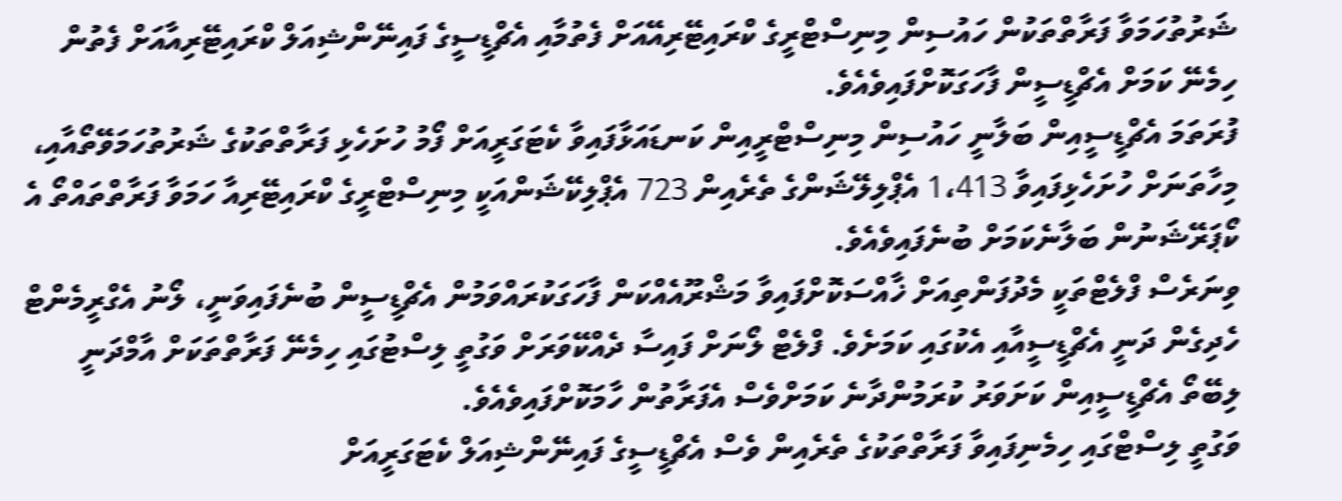ޝަރުތުހަމަވާ ފަރާތްތަކުން ހައުސިން މިނިސްޓްރީގެ ކްރައިޓޭރިއޭއަށް ފެތުމާއި އެޗްޑީސީގެ ފައިނޭންޝިއަލް ކްރައިޓޭރިއާއަށް ފެތުން ހިމެނޭ ކަމަށް އެޗްޑީސީން ފާހަގަކޮށްފައިވެއެވެ.
ފުރަތަމަ އެޗްޑީސީއިން ބަލާނީ ހައުސިން މިނިސްޓްރީއިން ކަނޑައަޅާފައިވާ ކެޓަގަރީއަށް ފޯމު ހުށަހެޅި ފަރާތްތަކުގެ ޝަރުތުހަމަވޭތޯއާއި، މިހާތަނަށް ހުށަހެޅިފައިވާ 1،413 އެޕްލިލޭޝަންގެ ތެރެއިން 723 އެޕްލިކޭޝަންއަކީ މިނިސްޓްރީގެ ކްރައިޓޭރިއާ ހަމަވާ ފަރާތްތައްތޯ އެ ކޯޕަރޭޝަނުން ބަލާނެކަމަށް ބުނެފައިވެއެވެ.
ވިނަރެސް ފްލެޓްތަކީ މެދުފަންތިއަށް ޚާއްސަކޮށްފައިވާ މަޝްރޫއެއްކަން ފާހަގަކުރައްވަމުން އެޗްޑީސީން ބުނެފައިވަނީ، ލޯނު އެގްރީމެންޓް ހެދިގެން ދަނީ އެޗްޑީސީއާއި އެކުގައި ކަމަށެވެ. ފްލެޓް ލޯނަށް ފައިސާ ދެއްކޭވަރަށް ވަގުތީ ލިސްޓުގައި ހިމެނޭ ފަރާތްތަކަށް އާމްދަނީ ލިބޭތޯ އެޗްޑީސީއިން ކަށަވަރު ކުރަމުންދާނެ ކަމަށްވެސް އެފަރާތުން ހާމަކޮށްފައިވެއެވެ.
ވަގުތީ ލިސްޓްގައި ހިމެނިފައިވާ ފަރާތްތަކުގެ ތެރެއިން ވެސް އެޗްޑީސީގެ ފައިނޭންޝިއަލް ކެޓަގަރީއަށް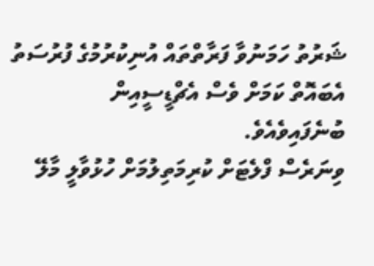ޝަރުތު ހަމަނުވާ ފަރާތްތައް އުނިކުރުމުގެ ފުރުސަތު އެބައޮތް ކަމަށް ވެސް އެޗްޑީސީއިން ބުނެފައިވެއެވެ.
ވިނަރެސް ފްލެޓަށް ކުރިމަތިލުމަށް ހުޅުވާލީ މާލޭ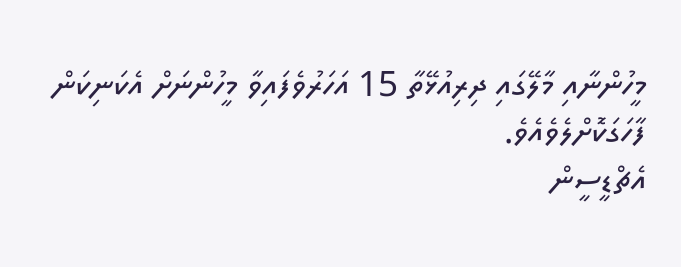މީހުންނާއި މާލޭގައި ދިރިއުޅޭތާ 15 އަހަރުވެފައިވާ މީހުންނަށް އެކަނިކަން ފާހަގަކޮށްލެވެއެވެ.
އެޗްޑީސީން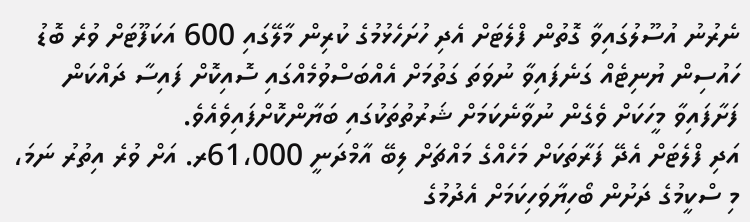ނެރުނު އުސޫލުގައިވާ ގޮތުން ފްލެޓަށް އެދި ހުށަހެޅުމުގެ ކުރިން މާލޭގައި 600 އަކަފޫޓަށް ވުރެ ބޮޑު ހައުސިން ޔުނިޓެއް ގަނެފައިވާ ނުވަތަ ގަތުމަށް އެއްބަސްވުމެއްގައި ސޮއިކޮށް ފައިސާ ދައްކަން ފަށާފައިވާ މީހަކަށް ވެގެން ނުވާނެކަމަށް ޝަރުތުތަކުގައި ބަޔާންކޮށްފައިވެއެވެ.
އަދި ފްލެޓަށް އެދޭ ފަރާތަކަށް މަހެއްގެ މައްޗަށް ލިބޭ އާމްދަނީ 61،000ރ. އަށް ވުރެ އިތުރު ނަމަ، މި ސްކީމުގެ ދަށުން ބޯހިޔާވަހިކަމަށް އެދުމުގެ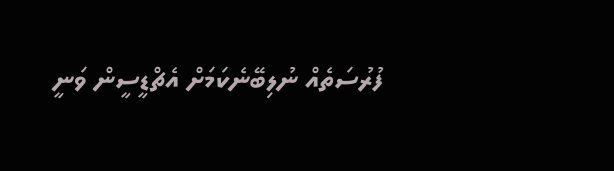ފުރުސަތެއް ނުލިބޭނެކަމަށް އެޗްޑީސީން ވަނީ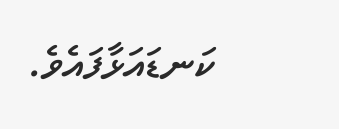ކަނޑައަޅާފައެވެ.